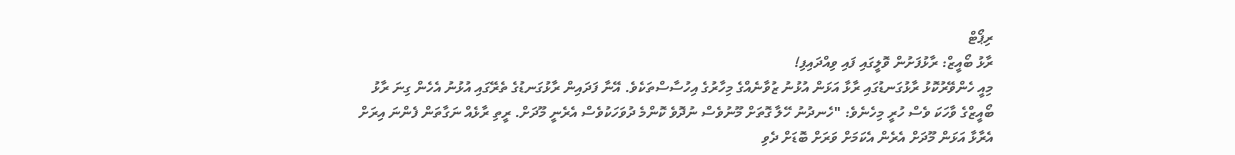ރިޕޯޓް
ރާޅު ބޯއީޒް: ރާޅުފަށުން ވޮލީގައި ފައި ވިއްދައިފި!
މިއީ ހެންވޭރުކޮޅު ރާޅުގަނޑުގައި ރާޅާ އަޅަން އުޅުނު ޒުވާނެއްގެ މިހާރުގެ އިހުސާސްތަކެވެ. އޭނާ ފަދައިން ރާޅުގަނޑުގެ ތެރޭގައި އުޅުނު އެހެން ގިނަ ރާޅު ބޯއީޒްގެ ވާހަކަ ވެސް ހުރީ މިހެނެވެ: "ހެނދުނު ހޭލާ ގޮތަށް މޫނުވެސް ނުދޮވެ ކޮންމެ ދުވަހަކުވެސް އެރެނީ މޫދަށް. ރީތި ރާޅެއް ނަގާތަން ފެންނަ އިރަށް އެރާޅާ އަޅަން މޫދަށް އެރެން އެކަމަށް ވަރަށް ބޮޑަށް ދެވި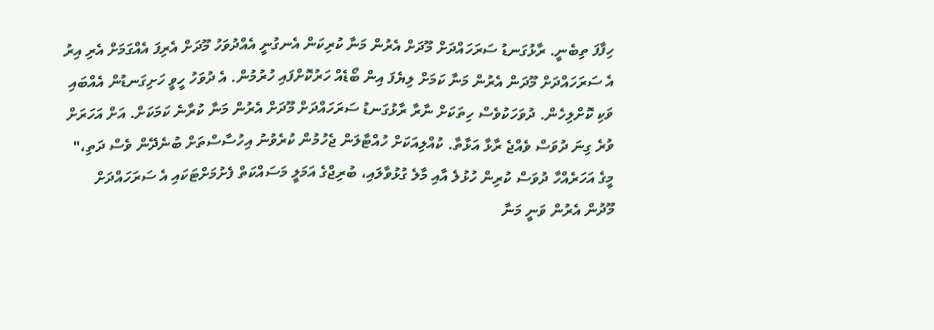ހިފާފަ ތިބެނީ. ރާޅުގަނޑު ސަރަހައްދަށް މޫދަށް އެރުން މަނާ ކުރިކަން އެނގުނީ އެއްދުވަހު މޫދަށް އެރިފަ އެއްގަމަށް އެރި އިރު އެ ސަރަހައްދަށް މޫދަން އެރުން މަނާ ކަމަށް ލިޔެފަ އިން ބޯޑެއް ހަރުކޮށްފައި ހުރުމުން. އެ ދުވަހު ހީވީ ހަށިގަނޑުން އެއްބައި ވަކި ކޮށްލިހެން. ދުވަހަކުވެސް ހިތަކަށް ނާރާ ރާޅުގަނޑު ސަރަހައްދަށް މޫދަށް އެރުން މަނާ ކުރާނެ ކަމަކަށް. އަށް އަހަރަށް ވުރެ ގިނަ ދުވަސް ވެއްޖެ ރާޅާ އަޅާތާ. ކުއްލިއަކަށް ހުއްޓާލަން ޖެހުމުން ކުރެވުނު އިހުސާސްތަށް ބުނެދޭން ވެސް ދަތި،"
މީގެ އަހަރެއްހާ ދުވަސް ކުރިން ހުޅުލެ އާއި މާލެ ގުޅުވާލައި، ބުރިޖްގެ އަމަލީ މަސައްކަތް ފެށުމަށްޓަކައި އެ ސަރަހައްދަށް މޫދުން އެރުން ވަނީ މަނާ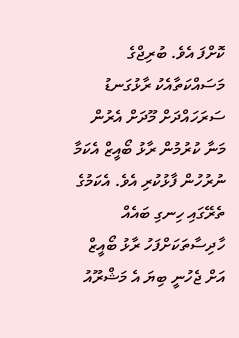ކޮށްފަ އެވެ. ބުރިޖްގެ މަސައްކަތާއެކު ރާޅުގަނޑު ސަރަހައްދަށް މޫދަށް އެރުން މަނާ ކުރުމުން ރާޅު ބޯއީޒް އެކަމާ ނުރުހުން ފާޅުކުރި އެވެ. އެކަމުގެ ތެރޭގައި ހިނގި ބައެއް ހާދިސާތަކަށްފަހު ރާޅު ބޯއީޒް އަށް ޖެހުނީ ބިޔަ އެ މަޝްރޫއު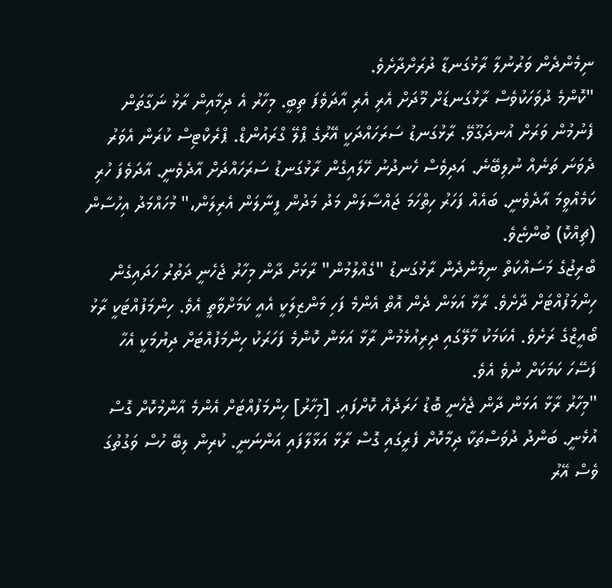ނިމެންދެން ވަރުނުލާ ރާޅުގަނޑާ ދުރަށްދާށެވެ.
"ކޮންމެ ދުވަހަކުވެސް ރާޅުގަނޑަށް މޫދަށް އެރި އެރި އާދަވެފަ ތިބީ. މިހާރު އެ ދިމާއިން ރާޅު ނަގާތަން ފެނުމުން ވަރަށް އުނދަގޫވޭ. ރާޅުގަނޑު ސަރަހައްދަކީ އޭރުގެ ޕްލޭ ގްރައުންޑް. ޕްރެކްޓިސް ކުރަން އެވަރު ދެވަނަ ތަނެއް ނުލިބޭނެ. އަދިވެސް ހެނދުނު ހޭލައިގެން ރާޅުގަނޑު ސަރަހައްދަށް އާދެވެނީ. އާދަވެފަ ހުރި ކަމެއްވީމަ އާދެވެނީ. ބައެއް ފަހަރު ހިތްހަމަ ޖައްސާލަން މަދު މަދުން ފީނާލަން އެރިލަން،" މުހައްމަދު އިހުސާން (ޗިއްކޮ) ބުންޏެވެ.
ބްރިޖުގެ މަސައްކަތް ނިމެންދެން ރާޅުގަނޑު "ގެއްލުމުން" ރާޅަށް ދާން މިހާރު ޖެހެނީ ދަތުރު ހަދައިގެން ހިންމަފުއްޓަށް ދާށެވެ. ރާޅާ އަޅަން ދެން އޮތް އެންމެ ފަހި މަންޒިލަކީ އެއީ ކަމަށްވާތީ އެވެ. ހިންމަފުއްޓަކީ ރާޅު ބޯއީޒްގެ ރަށެވެ. އެކަމަކު މާލޭގައި ދިރިއުޅެމުން ރާޅާ އަޅަން ކޮންމެ ފަހަރަކު ހިންމަފުއްޓަށް ދިޔުމަކީ އެހާ ފަސޭހަ ކަމަކަށް ނުވެ އެވެ.
"މިހާރު ރާޅާ އަޅަން ދާން ޖެހެނީ ބޮޑު ހަރަދެއް ކޮށްފައި. [މިހާރު] ހިންމަފުއްޓަށް އެންމެ އާންމުކޮށް ގޮސް އުޅެނީ. ބަންދު ދުވަސްތަކާ ދިމާކޮށް ފެރީގައި ގޮސް ރާޅާ އަޅާލާފައި އަންނަނީ. ކުރިން ލިބޭ ހުސް ވަގުތުގަ ވެސް އޭރު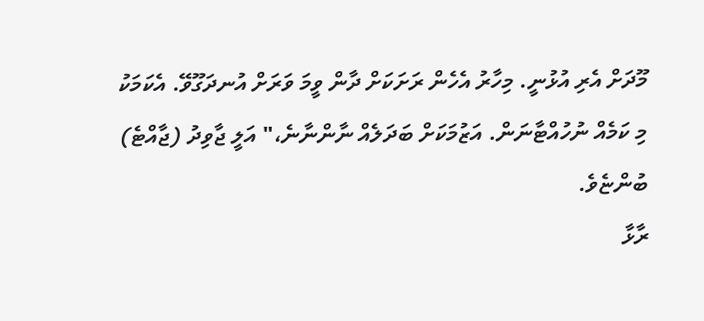މޫދަށް އެރި އުޅުނީ. މިހާރު އެހެން ރަށަކަށް ދާން ވީމަ ވަރަށް އުނދަގޫވޭ. އެކަމަކު މި ކަމެއް ނުހުއްޓާނަން. އަޒުމަކަށް ބަދަލެއް ނާންނާނެ،" އަލީ ޖާވިދު (ޖާއްޓެ) ބުންޏެވެ.
ރާޅާ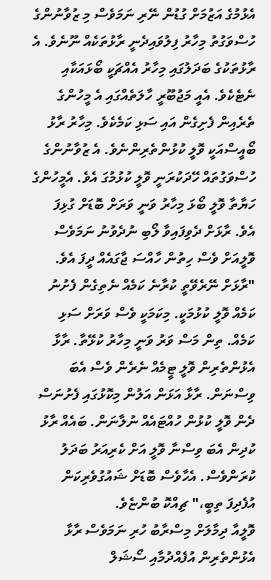އެޅުމުގެ އަޒުމަށް ގުޑުން ނޭރި ނަމަވެސް މި ޒުވާނުންގެ ހުސްވަގުތު މިހާރު ފިލުވައިދެނީ ރާޅުތަކެއް ނޫނެވެ. އެ ރާޅުތަކުގެ ބަދަލުގައި މިހާރު އެއްޗަކީ ބޯޅައަކާއި ނެޓެކެވެ. އެއީ މަޖުބޫރީ ހާލަތެއްގައި އެ މީހުންގެ ތެރެއިން ފެށިގެން އައި ސަޅި ކަމެކެވެ. މިހާރު ރާޅު ބޯއީސްއަކީ ވޮލީ ކުޅުންތެރިންނެވެ. އެ ޒުވާނުންގެ ހުސްވަގުތައް ހޭދަކުރަނީ ވޮލީ ކުޅުމުގަ އެވެ. އެމީހުންގެ ހަޔާތާ ވޮލީ ބޯޅަ މިހާރު ވަނީ ވަރަށް ބޮޑަށް ގުޅިފަ އެވެ. ރާޅަށް ދެވިފައިވާ ލޯބި ނުދެވުނު ނަމަވެސް ވޮލީއަށް ވެސް ހިތުން ހާއްސަ ޖާގައެއް ދީފަ އެވެ.
"ރާޅަށް ނޭރެވޭތީ ކުރާނެ ކަމެއް ނެތިގެން ފެށުނު ކަމެއް ވޮލީ ކުޅުމަކީ. މިކަމަކީ ވެސް ވަރަށް ސަޅި ކަމެއް. ތިން މަސް ވަރު ވަނީ މިހާރު ކުޅޭތާ. ރާޅާ އެޅުންތެރިން ވޮލީ ޓީމެއް ނެރެން ވެސް އެބަ ވިސްނަން. ރާޅާ އަޅަން އަލުން މިކޮޅުގައި ފެށުނަސް ދެން ވޮލީ ކުޅުން ހުއްޓައެއް ނުލާނަން. ބައެއް ރާޅު ކުދިން އެބަ ވިސްނާ ވޮލީ އަށް ކެރިއަރު ބަދަލު ކުރަންވެސް. އެހާވެސް ބޮޑަށް ޝައުގުވެރިކަން އުފެދިފަ ތިބީ،" ޗިއްކޮ ބުންޏެވެ.
ވޮލީއާ ދިމާލަށް މިސްރާބު ހުރި ނަމަވެސް ރާޅާ އެޅުންތެރިން އުފެއްދުމާއި ސޯޝަލް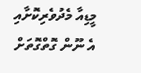މީޑިއާ މެދުވެރިކޮށާއި އެ ނޫން ގޮތްގޮތަށް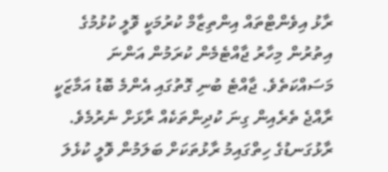ރާޅު އިވެންޓްތައް އިންތިޒާމް ކުރުމަކީ ވޮލީ ކުޅުމުގެ އިތުރުން މިހާރު ޖާއްޓެމެން ކުރަމުން އަންނަ މަސައްކަތެވެ. ޖާއްޓެ ބުނި ގޮތުގައި އެންމެ ބޮޑު އަމާޒަކީ ރާއްޖެ ތެރެއިން ގިނަ ކުދިންތަކެއް ރާޅަށް ނެރުމެވެ.
ރާޅުގަނޑުގެ ހިތްގައިމު ރާޅުތަކަށް ބަލަމުން ވޮލީ ކުޅެލަ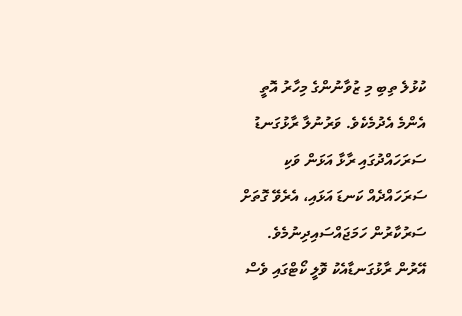ކުޅުލެ ތިބި މި ޒުވާނުންގެ މިހާރު އޮތީ އެންމެ އެދުމެކެވެ. ވަރުނުލާ ރާޅުގަނޑު ސަރަހައްދުގައި ރާޅާ އަޅަން ވަކި ސަރަހައްދެއް ކަނޑަ އަޅައި، އެރެވޭ ގޮތަށް ސަރުކާރުން ހަމަޖައްސައިދިނުމެވެ. އޭރުން ރާޅުގަނޑާއެކު ވޮލީ ކޯޓްގައި ވެސް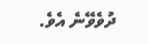ދުވެވޭނެ އެވެ.